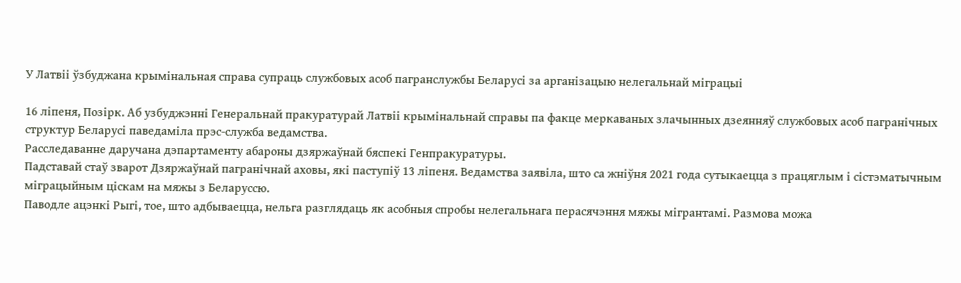У Латвіі ўзбуджана крымінальная справа супраць службовых асоб пагранслужбы Беларусі за арганізацыю нелегальнай міграцыі

16 ліпеня, Позірк. Аб узбуджэнні Генеральнай пракуратурай Латвіі крымінальнай справы па факце меркаваных злачынных дзеянняў службовых асоб пагранічных структур Беларусі паведаміла прэс-служба ведамства.
Расследаванне даручана дэпартаменту абароны дзяржаўнай бяспекі Генпракуратуры.
Падставай стаў зварот Дзяржаўнай пагранічнай аховы, які паступіў 13 ліпеня. Ведамства заявіла, што са жніўня 2021 года сутыкаецца з працяглым і сістэматычным міграцыйным ціскам на мяжы з Беларуссю.
Паводле ацэнкі Рыгі, тое, што адбываецца, нельга разглядаць як асобныя спробы нелегальнага перасячэння мяжы мігрантамі. Размова можа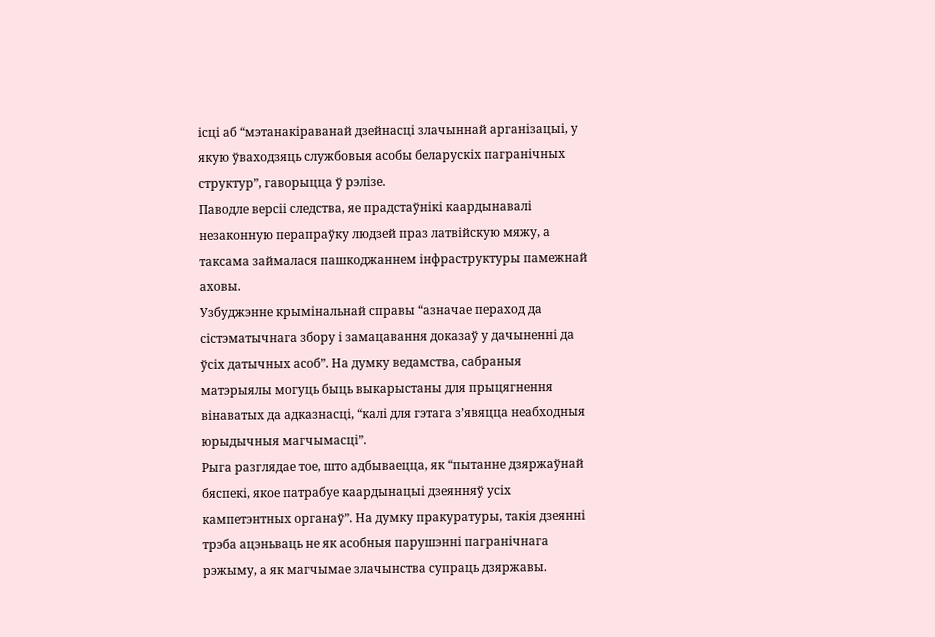ісці аб “мэтанакіраванай дзейнасці злачыннай арганізацыі, у якую ўваходзяць службовыя асобы беларускіх пагранічных структур”, гаворыцца ў рэлізе.
Паводле версіі следства, яе прадстаўнікі каардынавалі незаконную перапраўку людзей праз латвійскую мяжу, а таксама займалася пашкоджаннем інфраструктуры памежнай аховы.
Узбуджэнне крымінальнай справы “азначае пераход да сістэматычнага збору і замацавання доказаў у дачыненні да ўсіх датычных асоб”. На думку ведамства, сабраныя матэрыялы могуць быць выкарыстаны для прыцягнення вінаватых да адказнасці, “калі для гэтага з’явяцца неабходныя юрыдычныя магчымасці”.
Рыга разглядае тое, што адбываецца, як “пытанне дзяржаўнай бяспекі, якое патрабуе каардынацыі дзеянняў усіх кампетэнтных органаў”. На думку пракуратуры, такія дзеянні трэба ацэньваць не як асобныя парушэнні пагранічнага рэжыму, а як магчымае злачынства супраць дзяржавы.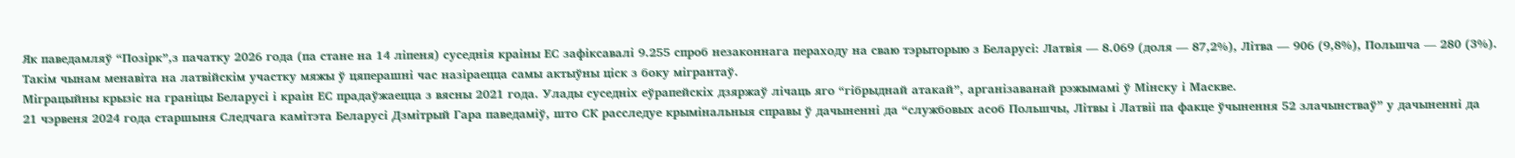Як паведамляў “Позірк”,з пачатку 2026 года (па стане на 14 ліпеня) суседнія краіны ЕC зафіксавалі 9.255 спроб незаконнага пераходу на сваю тэрыторыю з Беларусі: Латвія — 8.069 (доля — 87,2%), Літва — 906 (9,8%), Польшча — 280 (3%). Такім чынам менавіта на латвійскім участку мяжы ў цяперашні час назіраецца самы актыўны ціск з боку мігрантаў.
Міграцыйны крызіс на граніцы Беларусі і краін ЕС прадаўжаецца з вясны 2021 года. Улады суседніх еўрапейскіх дзяржаў лічаць яго “гібрыднай атакай”, арганізаванай рэжымамі ў Мінску і Маскве.
21 чэрвеня 2024 года старшыня Следчага камітэта Беларусі Дзмітрый Гара паведаміў, што СК расследуе крымінальныя справы ў дачыненні да “службовых асоб Польшчы, Літвы і Латвіі па факце ўчынення 52 злачынстваў” у дачыненні да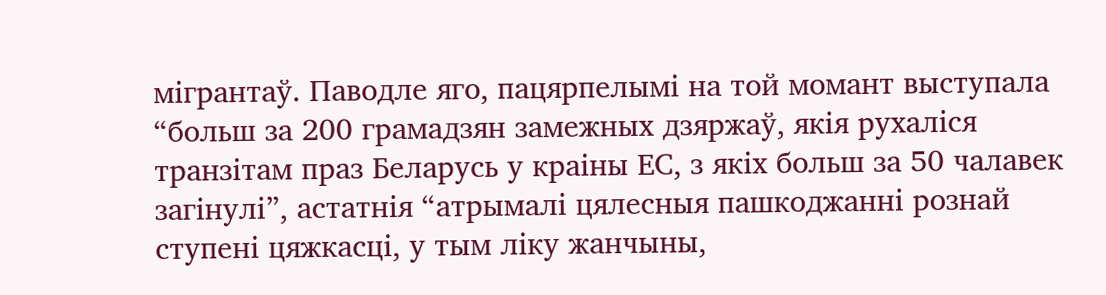мігрантаў. Паводле яго, пацярпелымі на той момант выступала “больш за 200 грамадзян замежных дзяржаў, якія рухаліся транзітам праз Беларусь у краіны ЕС, з якіх больш за 50 чалавек загінулі”, астатнія “атрымалі цялесныя пашкоджанні рознай ступені цяжкасці, у тым ліку жанчыны,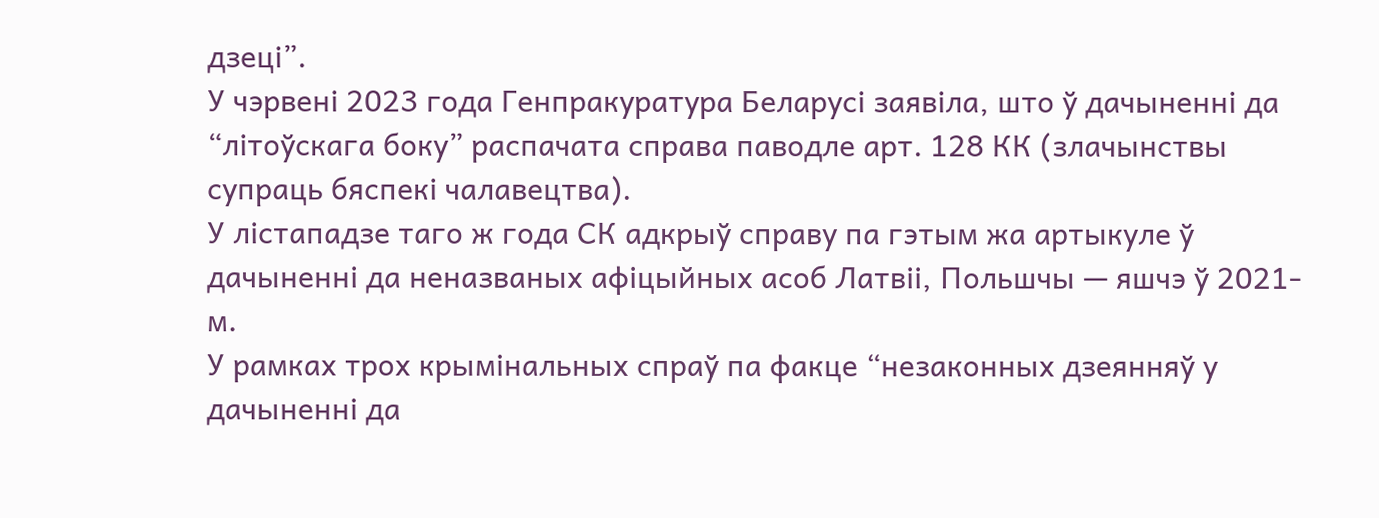дзеці”.
У чэрвені 2023 года Генпракуратура Беларусі заявіла, што ў дачыненні да “літоўскага боку” распачата справа паводле арт. 128 КК (злачынствы супраць бяспекі чалавецтва).
У лістападзе таго ж года СК адкрыў справу па гэтым жа артыкуле ў дачыненні да неназваных афіцыйных асоб Латвіі, Польшчы — яшчэ ў 2021-м.
У рамках трох крымінальных спраў па факце “незаконных дзеянняў у дачыненні да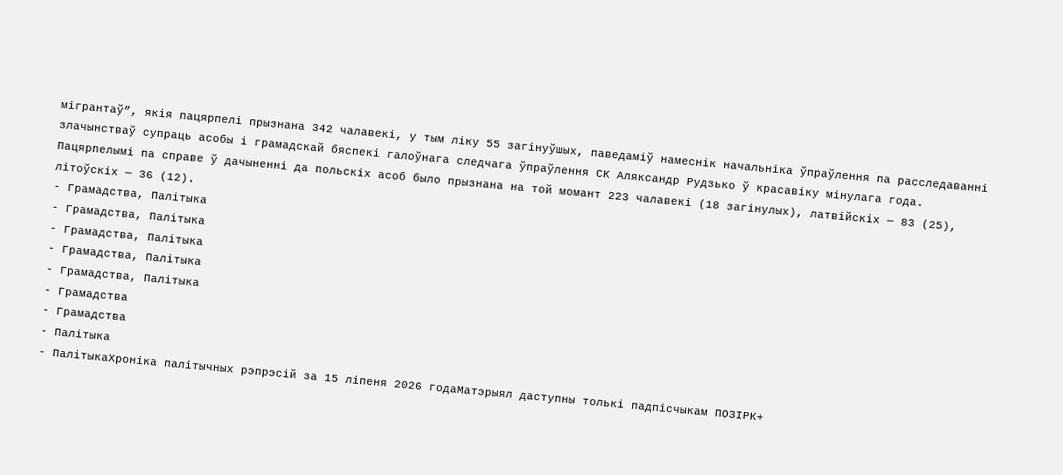мігрантаў”, якія пацярпелі прызнана 342 чалавекі, у тым ліку 55 загінуўшых, паведаміў намеснік начальніка ўпраўлення па расследаванні злачынстваў супраць асобы і грамадскай бяспекі галоўнага следчага ўпраўлення СК Аляксандр Рудзько ў красавіку мінулага года.
Пацярпелымі па справе ў дачыненні да польскіх асоб было прызнана на той момант 223 чалавекі (18 загінулых), латвійскіх — 83 (25), літоўскіх — 36 (12).
- Грамадства, Палітыка
- Грамадства, Палітыка
- Грамадства, Палітыка
- Грамадства, Палітыка
- Грамадства, Палітыка
- Грамадства
- Грамадства
- Палітыка
- ПалітыкаХроніка палітычных рэпрэсій за 15 ліпеня 2026 годаМатэрыял даступны толькі падпісчыкам ПОЗІРК+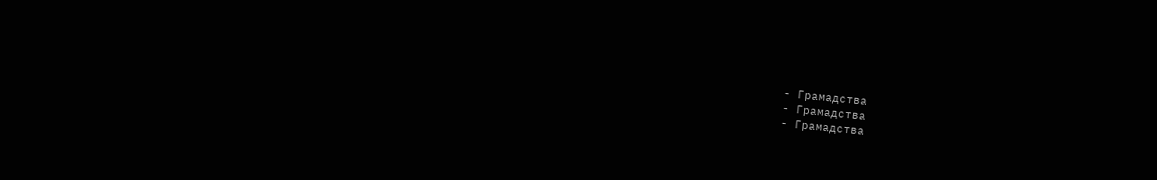- Грамадства
- Грамадства
- Грамадства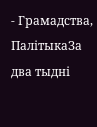- Грамадства, ПалітыкаЗа два тыдні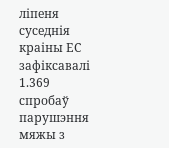ліпеня суседнія краіны ЕC зафіксавалі 1.369 спробаў парушэння мяжы з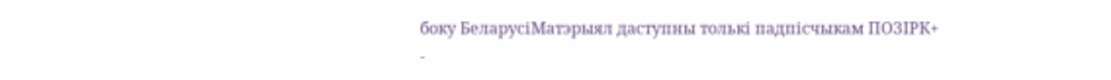боку БеларусіМатэрыял даступны толькі падпісчыкам ПОЗІРК+
-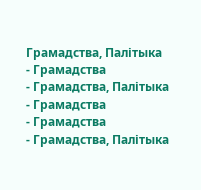Грамадства, Палітыка
- Грамадства
- Грамадства, Палітыка
- Грамадства
- Грамадства
- Грамадства, Палітыка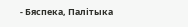- Бяспека, Палітыка